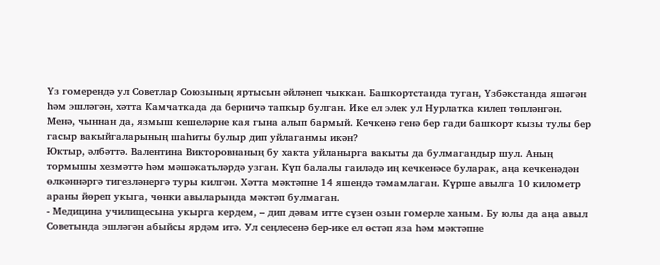Үз гомерендә ул Советлар Союзының яртысын әйләнеп чыккан. Башкортстанда туган, Үзбәкстанда яшәгән һәм эшләгән, хәтта Камчаткада да берничә тапкыр булган. Ике ел элек ул Нурлатка килеп төпләнгән.
Менә, чыннан да, язмыш кешеләрне кая гына алып бармый. Кечкенә генә бер гади башкорт кызы тулы бер гасыр вакыйгаларының шаһиты булыр дип уйлаганмы икән?
Юктыр, әлбәттә. Валентина Викторовнаның бу хакта уйланырга вакыты да булмагандыр шул. Аның тормышы хезмәттә һәм мәшәкатьләрдә узган. Күп балалы гаиләдә иң кечкенәсе буларак, аңа кечкенәдән өлкәннәргә тигезләнергә туры килгән. Хәтта мәктәпне 14 яшендә тәмамлаган. Күрше авылга 10 километр араны йөреп укыга, чөнки авыларында мәктәп булмаган.
- Медицина училищесына укырга кердем, – дип дәвам итте сүзен озын гомерле ханым. Бу юлы да аңа авыл Советында эшләгән абыйсы ярдәм итә. Ул сеңлесенә бер-ике ел өстәп яза һәм мәктәпне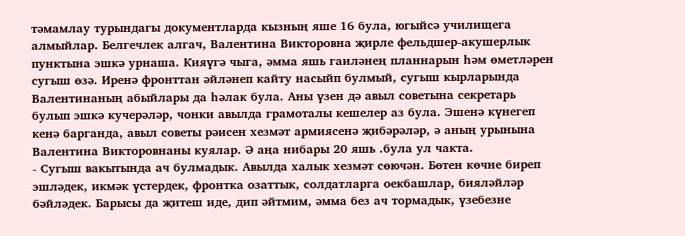тәмамлау турындагы документларда кызның яше 16 була, югыйсә училищега алмыйлар. Белгечлек алгач, Валентина Викторовна җирле фельдшер-акушерлык пунктына эшкә урнаша. Кияүгә чыга, әмма яшь гаиләнең планнарын һәм өметләрен сугыш өзә. Иренә фронттан әйләнеп кайту насыйп булмый, сугыш кырларында Валентинаның абыйлары да һәлак була. Аны үзен дә авыл советына секретарь булып эшкә кучерәләр, чонки авылда грамоталы кешелер аз була. Эшенә күнегеп кенә барганда, авыл советы рәисен хезмәт армиясенә җибәрәләр, ә аның урынына Валентина Викторовнаны куялар. Ә аңа нибары 20 яшь .була ул чакта.
- Сугыш вакытында ач булмадык. Авылда халык хезмәт сөючән. Бөтен көчне биреп эшләдек, икмәк үстердек, фронтка озаттык, солдатларга оекбашлар, бияләйләр бәйләдек. Барысы да җитеш иде, дип әйтмим, әмма без ач тормадык, үзебезне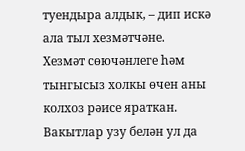туендыра алдык, – дип искә ала тыл хезмәтчәне.
Хезмәт сөючәнлеге һәм тынгысыз холкы өчен аны колхоз рәисе яраткан. Вакытлар узу белән ул да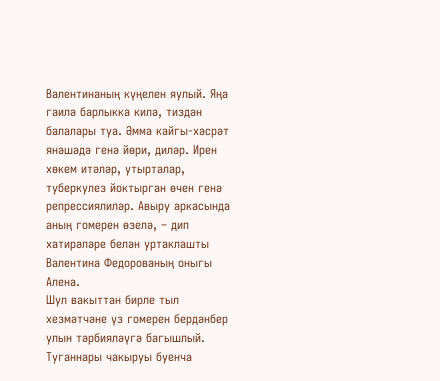Валентинаның күңелен яулый. Яңа гаилә барлыкка килә, тиздән балалары туа. Әмма кайгы-хәсрәт янәшәдә генә йөри, диләр. Ирен хөкем итәләр, утырталар, туберкулез йоктырган өчен генә репрессиялиләр. Авыру аркасында аның гомерен өзелә, – дип хатирәләре белән уртаклашты Валентина Федорованың оныгы Алена.
Шул вакыттан бирле тыл хезмәтчәне үз гомерен бердәнбер улын тәрбияләүгә багышлый. Туганнары чакыруы буенча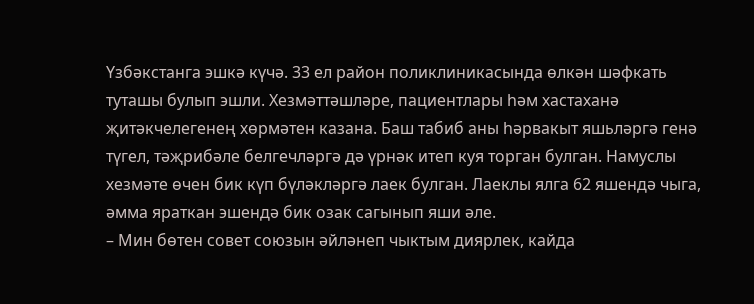Үзбәкстанга эшкә күчә. 33 ел район поликлиникасында өлкән шәфкать туташы булып эшли. Хезмәттәшләре, пациентлары һәм хастаханә җитәкчелегенең хөрмәтен казана. Баш табиб аны һәрвакыт яшьләргә генә түгел, тәҗрибәле белгечләргә дә үрнәк итеп куя торган булган. Намуслы хезмәте өчен бик күп бүләкләргә лаек булган. Лаеклы ялга 62 яшендә чыга, әмма яраткан эшендә бик озак сагынып яши әле.
– Мин бөтен совет союзын әйләнеп чыктым диярлек, кайда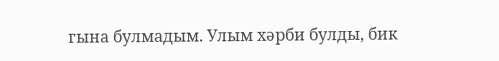гына булмадым. Улым хәрби булды, бик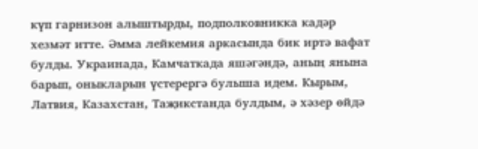күп гарнизон алыштырды, подполковникка кадәр хезмәт итте. Әмма лейкемия аркасында бик иртә вафат булды. Украинада, Камчаткада яшәгәндә, аның янына барып, оныкларын үстерергә булыша идем. Кырым, Латвия, Казахстан, Таҗикстанда булдым, ә хәзер өйдә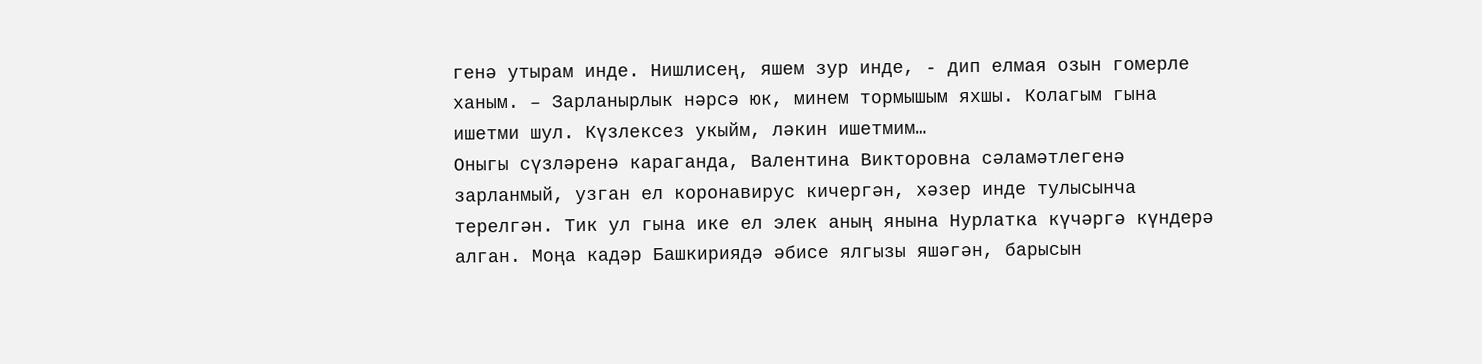генә утырам инде. Нишлисең, яшем зур инде, - дип елмая озын гомерле ханым. – Зарланырлык нәрсә юк, минем тормышым яхшы. Колагым гына ишетми шул. Күзлексез укыйм, ләкин ишетмим…
Оныгы сүзләренә караганда, Валентина Викторовна сәламәтлегенә зарланмый, узган ел коронавирус кичергән, хәзер инде тулысынча терелгән. Тик ул гына ике ел элек аның янына Нурлатка күчәргә күндерә алган. Моңа кадәр Башкириядә әбисе ялгызы яшәгән, барысын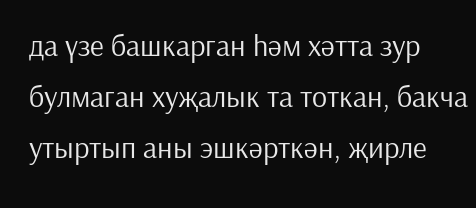да үзе башкарган һәм хәтта зур булмаган хуҗалык та тоткан, бакча утыртып аны эшкәрткән, җирле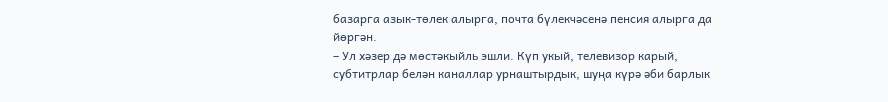базарга азык-төлек алырга, почта бүлекчәсенә пенсия алырга да йөргән.
– Ул хәзер дә мөстәкыйль эшли. Күп укый, телевизор карый, субтитрлар белән каналлар урнаштырдык, шуңа күрә әби барлык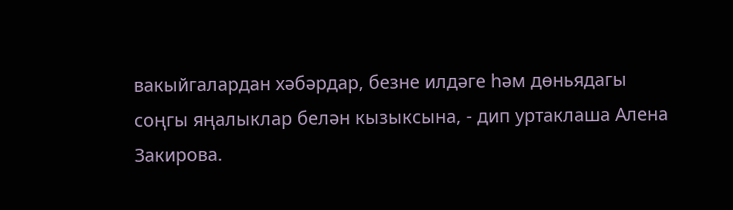вакыйгалардан хәбәрдар, безне илдәге һәм дөньядагы соңгы яңалыклар белән кызыксына, - дип уртаклаша Алена Закирова.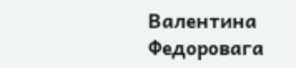Валентина Федоровага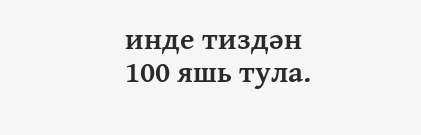инде тиздән 100 яшь тула.